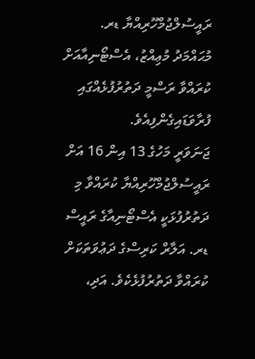ރައީސުލްޖުމްހޫރިއްޔާ ޑރ. މުޙައްމަދު މުޢިއްޒު، އެސްޓޯނިއާއަށް ކުރައްވާ ރަސްމީ ދަތުރުފުޅެއްގައި ފުރާވަޑައިގެންފިއެވެ.
ޖަނަވަރީ މަހުގެ 13 އިން 16 އަށް ރައީސުލްޖުމްހޫރިއްޔާ ކުރައްވާ މި ދަތުރުފުޅަކީ އެސްޓޯނިއާގެ ރައީސް ޑރ. އަލާރް ކަރިސްގެ ދަޢުވަތަކަށް ކުރައްވާ ދަތުރުފުޅެކެވެ. އަދި،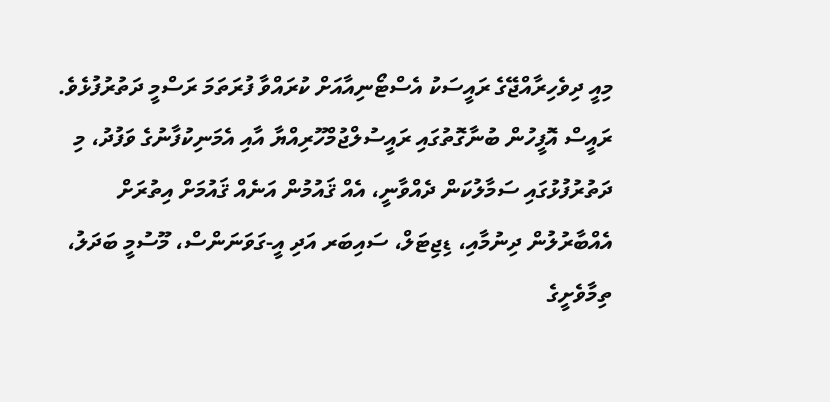މިއީ ދިވެހިރާއްޖޭގެ ރައީސަކު އެސްޓޯނިއާއަށް ކުރައްވާ ފުރަތަމަ ރަސްމީ ދަތުރުފުޅެވެ.
ރައީސް އޮފީހުން ބުނާގޮތުގައި ރައީސުލްޖުމްހޫރިއްޔާ އާއި އެމަނިކުފާނުގެ ވަފުދު، މި ދަތުރުފުޅުގައި ސަމާލުކަން ދެއްވާނީ، އެއް ޤައުމުން އަނެއް ޤައުމަށް އިތުރަށް އެއްބާރުލުން ދިނުމާއި، ޑިޖިޓަލް، ސައިބަރ އަދި އީ-ގަވަނަންސް، މޫސުމީ ބަދަލު، ތިމާވެށީގެ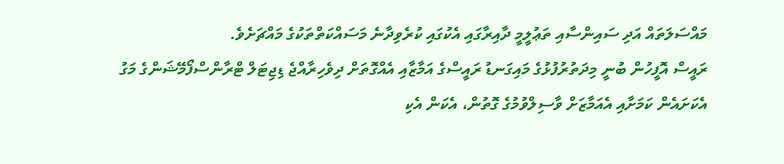މައްސަލަތައް އަދި ސައިންސާއި ތަޢުލީމީ ދާއިރާގައި އެކުގައި ކުރެވިދާނެ މަސައްކަތްތަކުގެ މައްޗަށެވެ.
ރައީސް އޮފީހުން ބުނީ މިދަތުރުފުޅުގެ މައިގަނޑު ރައީސްގެ އަމާޒާއި އެއްގޮތަށް ދިވެހިރާއްޖެ ޑިޖިޓަލް ޓްރާންސްފޯމޭޝަންގެ މަގު އެކަށައެން ކަމަށާއި އެއަމާޒަށް ވާސިލްވުމުގެ ގޮތުން، އެކަން އެކި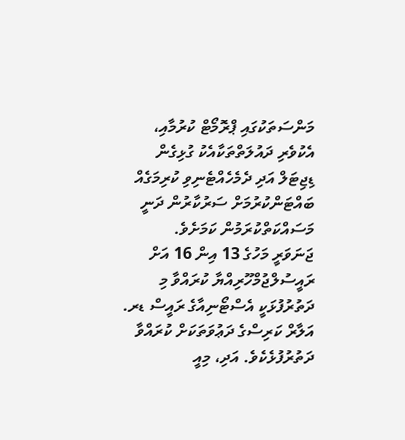މަންސަތަކުގައި ޕްރޮމޯޓް ކުރުމާއި، އެކުވެރި ދައުލަތްތަކާއެކު ގުޅިގެން ޑިޖިޓަލް އަދި ދެމެހެއްޓެނިވި ކުރިމަގެއް ބައްޓަންކުރުމަށް ސަރުކާރުން ދަނީ މަސައްކަތްކުރަމުން ކަމަށެވެ.
ޖަނަވަރީ މަހުގެ 13 އިން 16 އަށް ރައީސުލްޖުމްހޫރިއްޔާ ކުރައްވާ މި ދަތުރުފުޅަކީ އެސްޓޯނިއާގެ ރައީސް ޑރ. އަލާރް ކަރިސްގެ ދަޢުވަތަކަށް ކުރައްވާ ދަތުރުފުޅެކެވެ. އަދި، މިއީ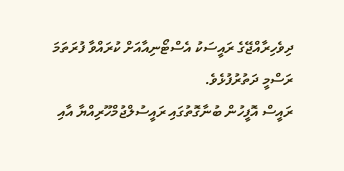ދިވެހިރާއްޖޭގެ ރައީސަކު އެސްޓޯނިއާއަށް ކުރައްވާ ފުރަތަމަ ރަސްމީ ދަތުރުފުޅެވެ.
ރައީސް އޮފީހުން ބުނާގޮތުގައި ރައީސުލްޖުމްހޫރިއްޔާ އާއި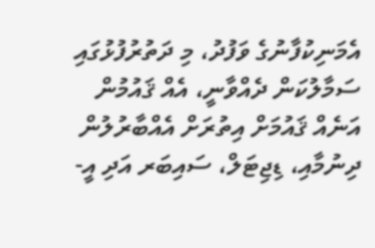އެމަނިކުފާނުގެ ވަފުދު، މި ދަތުރުފުޅުގައި ސަމާލުކަން ދެއްވާނީ، އެއް ޤައުމުން އަނެއް ޤައުމަށް އިތުރަށް އެއްބާރުލުން ދިނުމާއި، ޑިޖިޓަލް، ސައިބަރ އަދި އީ-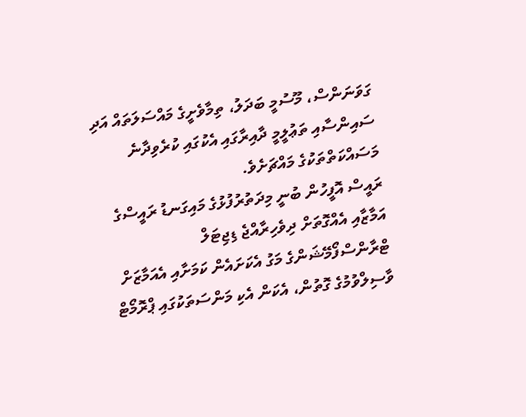ގަވަނަންސް، މޫސުމީ ބަދަލު، ތިމާވެށީގެ މައްސަލަތައް އަދި ސައިންސާއި ތަޢުލީމީ ދާއިރާގައި އެކުގައި ކުރެވިދާނެ މަސައްކަތްތަކުގެ މައްޗަށެވެ.
ރައީސް އޮފީހުން ބުނީ މިދަތުރުފުޅުގެ މައިގަނޑު ރައީސްގެ އަމާޒާއި އެއްގޮތަށް ދިވެހިރާއްޖެ ޑިޖިޓަލް ޓްރާންސްފޯމޭޝަންގެ މަގު އެކަށައެން ކަމަށާއި އެއަމާޒަށް ވާސިލްވުމުގެ ގޮތުން، އެކަން އެކި މަންސަތަކުގައި ޕްރޮމޯޓް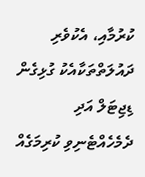ކުރުމާއި، އެކުވެރި ދައުލަތްތަކާއެކު ގުޅިގެން ޑިޖިޓަލް އަދި ދެމެހެއްޓެނިވި ކުރިމަގެއް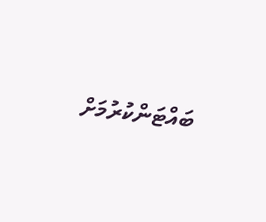ބައްޓަންކުރުމަށް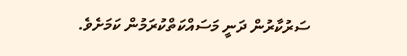ސަރުކާރުން ދަނީ މަސައްކަތްކުރަމުން ކަމަށެވެ.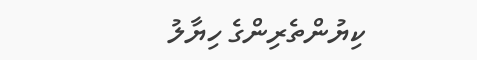ކިޔުންތެރިންގެ ހިޔާލު